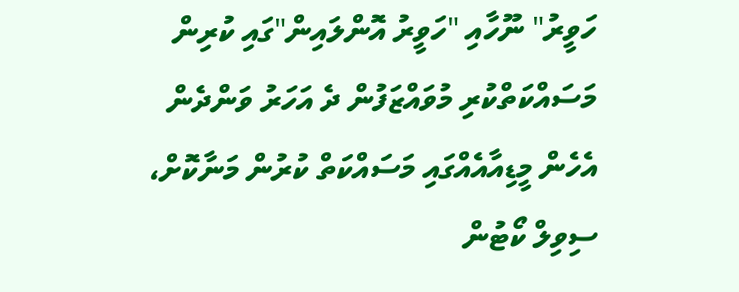ހަވީރު" ނޫހާއި "ހަވީރު އޮންލައިން"ގައި ކުރިން މަސައްކަތްކުރި މުވައްޒަފުން ދެ އަހަރު ވަންދެން އެހެން މީޑިއާއެއްގައި މަސައްކަތް ކުރުން މަނާކޮށް، ސިވިލް ކޯޓުން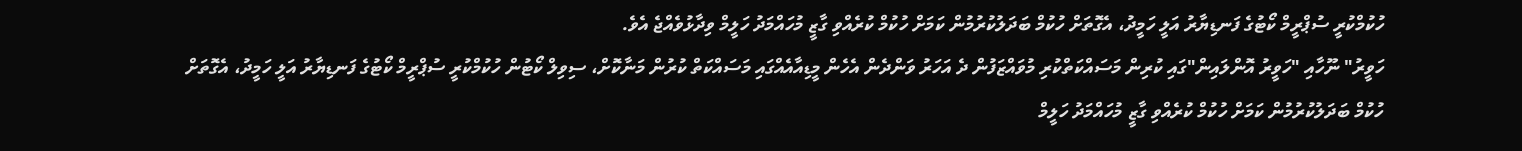ހުކުމްކުރީ ސުޕްރީމް ކޯޓުގެ ފަނޑިޔާރު އަލީ ހަމީދު، އެގޮތަށް ހުކުމް ބަދަލުކުރުމުން ކަމަށް ހުކުމް ކުރެއްވި ގާޒީ މުހައްމަދު ހަލީމް ވިދާޅުވެއްޖެ އެވެ.
ހަވީރު" ނޫހާއި "ހަވީރު އޮންލައިން"ގައި ކުރިން މަސައްކަތްކުރި މުވައްޒަފުން ދެ އަހަރު ވަންދެން އެހެން މީޑިއާއެއްގައި މަސައްކަތް ކުރުން މަނާކޮށް، ސިވިލް ކޯޓުން ހުކުމްކުރީ ސުޕްރީމް ކޯޓުގެ ފަނޑިޔާރު އަލީ ހަމީދު، އެގޮތަށް ހުކުމް ބަދަލުކުރުމުން ކަމަށް ހުކުމް ކުރެއްވި ގާޒީ މުހައްމަދު ހަލީމް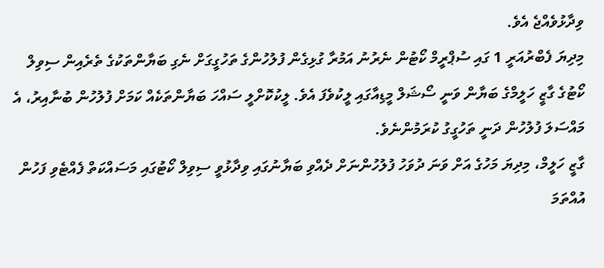ވިދާޅުވެއްޖެ އެވެ.
މިދިޔަ ފެބްރުއަރީ 1 ގައި ސުޕްރީމް ކޯޓުން ނެރުނު އަމުރާ ގުޅިގެން ފުލުހުންގެ ތަހުގީގަށް ނެގި ބަޔާންތަކުގެ ތެރެއިން ސިވިލް ކޯޓުގެ ގާޒީ ހަލީމްގެ ބަޔާން ވަނީ ސޯޝަލް މީޑިއާގައި ލީކުވެފަ އެވެ. ލީކުކޮށްލީ ސައްހަ ބަޔާންތަކެއް ކަމަށް ފުލުހުން ބުނާއިރު، އެ މައްސަލަ ފުލުހުން ދަނީ ތަހުގީގު ކުރަމުންނެވެ.
ގާޒީ ހަލީމް، މިދިޔަ މަހުގެ އަށް ވަނަ ދުވަހު ފުލުހުންނަށް ދެއްވި ބަޔާނުގައި ވިދާޅުވީ ސިވިލް ކޯޓުގައި މަސައްކަތް ފެއްޓެވި ފަހުން އުއްތަމަ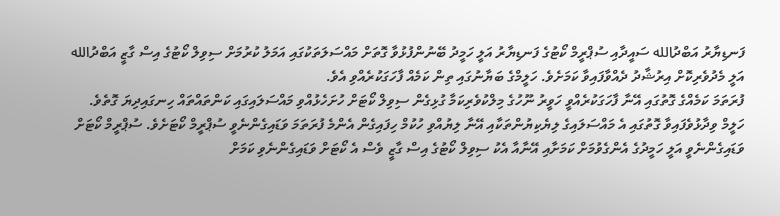ފަނޑިޔާރު އަބްދުالله ސައީދާއި ސުޕްރީމް ކޯޓުގެ ފަނޑިޔާރު އަލީ ހަމީދު ބޭނުންފުޅުވާ ގޮތަށް މައްސަލަތަކުގައި އަމަލު ކުރުމަށް ސިވިލް ކޯޓުގެ އިސް ގާޒީ އަބްދުالله އަލީ މެދުވެރިކޮށް އިރުޝާދު ދެއްވާފައިވާ ކަމަށެވެ. ހަލީމްގެ ބަޔާނުގައި ތިން ކަމެއް ފާހަގަކުރެއްވި އެވެ.
ފުރަތަމަ ކަމެއްގެ ގޮތުގައި އޭނާ ފާހަގަކުރެއްވީ ހަވީރު ނޫހުގެ މިލްކުވެރިކަމާ ގުޅިގެން ސިވިލް ކޯޓަށް ހުށަހެޅުއްވި މައްސަލައިގައި ކަންތައްތައް ހިނގައިދިޔަ ގޮތެވެ.
ހަލީމް ވިދާޅުވެފައިވާ ގޮތުގައި އެ މައްސަލައިގެ ލިޔެކިޔުންތަކާއި އޭނާ ލިޔުއްވި ހުކުމް ހިފައިގެން އެންމެ ފުރަތަމަ ވަޑައިގެންނެވީ ސުޕްރީމް ކޯޓަށެވެ. ސުޕްރީމް ކޯޓަށް ވަޑައިގެންނެވީ އަލީ ހަމީދުގެ އެންގެވުމަށް ކަމަށާއި އޭނާއާ އެކު ސިވިލް ކޯޓުގެ އިސް ގާޒީ ވެސް އެ ކޯޓަށް ވަޑައިގެންނެވި ކަމަށް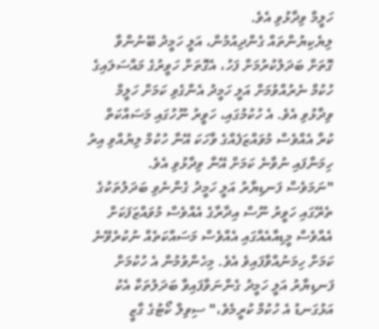ހަލީމް ވިދާޅުވި އެވެ.
ލިޔެކިޔުންތައް ގެންދިއުމުން، އަލީ ހަމީދު ބޭނުންވާ ގޮތަށް ބަދަލުކުރުމަށް ފަހު، އެގޮތަށް ހަވީރުގެ މައްސަލައިގެ ހުކުމް ނެރުއްވުމަށް އަލީ ހަމީދު އެންގެވި ކަމަށް ހަލީމް ވިދާޅުވި އެވެ. އެ ހުކުމުގައި، ހަވީރު ނޫހުގައި މަސައްކަތް ކުރާ އެއްވެސް މުވައްޒަފެއްގެ ވާހަކަ އޭނާ ހުކުމް ލިޔުއްވި އިރު ހިމަނާފައި ނުވާނެ ކަމަށް އޭނާ ވިދާޅުވި އެވެ.
"ނަމަވެސް ފަނޑިޔާރު އަލީ ހަމީދު ގެންނެވި ބަދަލުތަކުގެ ތެރޭގައި ހަވީރު ނޫސް އިދާރާގެ އެއްވެސް މުވައްޒަފަކަށް އެއްވެސް މީޑިއާއެއްގައި އެއްވެސް މަސައްކަތެއް ނުކުރެވޭނެ ކަމަށް ހިމަނުއްވާފައިވެ އެވެ. މިހެންވުމުން އެ ހުކުމަށް ފަނޑިޔާރު އަލީ ހަމީދު ގެންނަވާފައިވާ ބަދަލުތަކާ އެކު އަޅުގަނޑު އެ ހުކުމް ކުރީމެވެ،" ސިވިލް ކޯޓުގެ ގާޒީ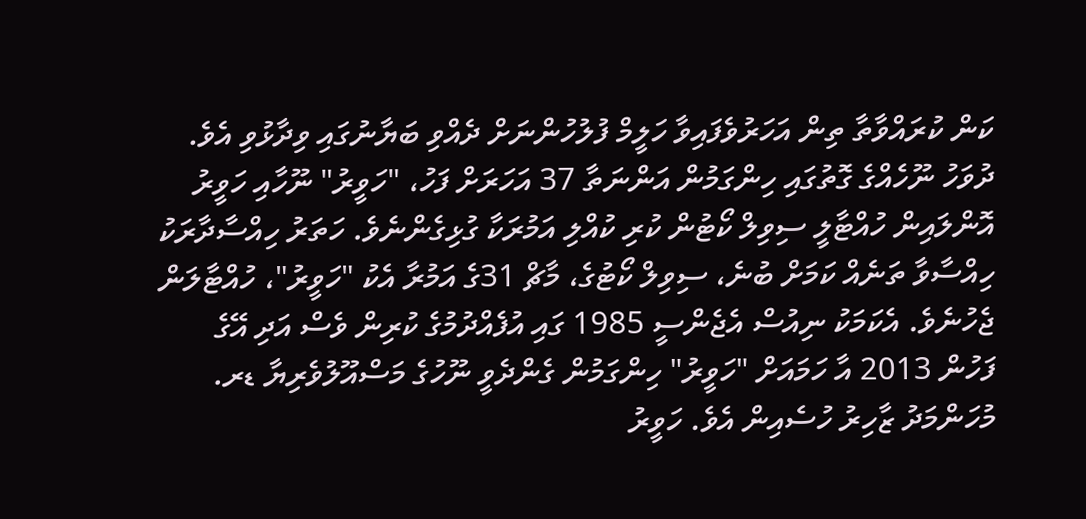ކަން ކުރައްވާތާ ތިން އަހަރުވެފައިވާ ހަލީމް ފުލުހުންނަށް ދެއްވި ބަޔާނުގައި ވިދާޅުވި އެވެ.
ދުވަހު ނޫހެއްގެ ގޮތުގައި ހިންގަމުން އަންނަތާ 37 އަހަރަށް ފަހު، "ހަވީރު" ނޫހާއި ހަވީރު އޮންލައިން ހުއްޓާލީ ސިވިލް ކޯޓުން ކުރި ކުއްލި އަމުރަކާ ގުޅިގެންނެވެ. ހަތަރު ހިއްސާދާރަކު ހިއްސާވާ ތަނެއް ކަމަށް ބުނެ، ސިވިލް ކޯޓުގެ، މާޗް 31ގެ އަމުރާ އެކު "ހަވީރު"، ހުއްޓާލަން ޖެހުނެވެ. އެކަމަކު ނިއުސް އެޖެންސީ 1985 ގައި އުފެއްދުމުގެ ކުރިން ވެސް އަދި އޭގެ ފަހުން 2013 އާ ހަމައަށް "ހަވީރު" ހިންގަމުން ގެންދެވީ ނޫހުގެ މަސްއޫލުވެރިޔާ ޑރ. މުހަންމަދު ޒާހިރު ހުސެއިން އެވެ. ހަވީރު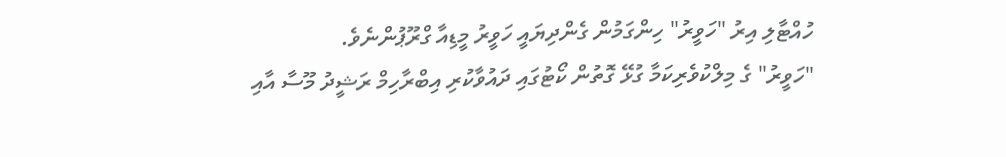ހުއްޓާލި އިރު "ހަވީރު" ހިންގަމުން ގެންދިޔައީ ހަވީރު މީޑިއާ ގްރޫޕުންނެވެ.
"ހަވީރު" ގެ މިލްކުވެރިކަމާ ގުޅޭ ގޮތުން ކޯޓުގައި ދައުވާކުރި އިބްރާހިމް ރަޝީދު މޫސާ އާއި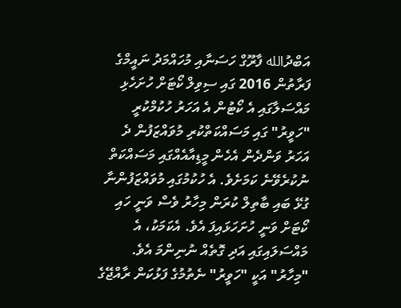އަބްދުالله ފާރޫގް ހަސަނާއި މުހައްމަދު ނައީމްގެ ފަރާތުން 2016 ގައި ސިވިލް ކޯޓަށް ހުށަހެޅި މައްސަލާގައި އެ ކޯޓުން އެ އަހަރު ހުކުމްކުރީ "ހަވީރު" ގައި މަސައްކަތްކުރި މުވައްޒަފުން ދެ އަހަރު ވަންދެން އެހެން މީޑިއާއެއްގައި މަސައްކަތް ނުކުރެވޭނެ ކަމަށެވެ. އެ ހުކުމުގައި މުވައްޒަފުންނާ ގުޅޭ ބައި ބާތިލް ކުރަން މިހާރު ވެސް ވަނީ ހައި ކޯޓަށް ވަނީ ހުށަހަޅައިފަ އެވެ. އެކަމަކު، އެ މައްސަލައިގައި އަދި ގޮތެއް ނުނިންމަ އެވެ.
"މިހާރު" އަކީ "ހަވީރު" ނެތުމުގެ ފަޅުކަން ރާއްޖޭގެ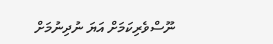ނޫސްވެރިކަމަށް އަޔަ ނުދިނުމަށް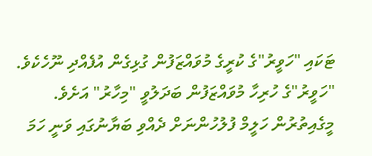ޓަކައި "ހަވީރު"ގެ ކުރީގެ މުވައްޒަފުން ގުޅިގެން އުފެއްދި ނޫހެކެވެ. "ހަވީރު"ގެ ހުރިހާ މުވައްޒަފުން ބަދަލުވީ "މިހާރު" އަށެވެ.
މީގެއިތުރުން ހަލީމް ފުލުހުންނަށް ދެއްވި ބަޔާނުގައި ވަނީ ހަމަ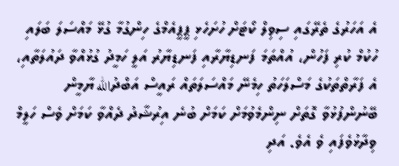އެ އަހަރުގެ ތެރޭގައި ސިވިލް ކޯޓަށް ހުށަހެޅި ޕީޕީއެމްގެ ހިންގުމާ ގުޅޭ މައްސަލަ ބަލައި ހުކުމް ކުރި ފަހުން، އުއްތަމަ ފަނޑިޔާރާއި ފަނޑިޔާރު އަލީ ހަމީދު ގުޅުއްވާ ދައުލަތާއި، އެ ފަރާތްތަކުގެ މަސްލަހަތު ހިމެނޭ މައްސަލަތައް ރައީސް އަބްދުالله ޔާމީން ބޭނުންފުޅުވާ ގޮތަށް ނިންމެވުމަށް ކަމަށް ބުނެ އިރުޝާދު ދެއްވާ ކަމަށް ވެސް ހަލީމް ވިދާޅުވެފައި ވެ އެވެ. އަދި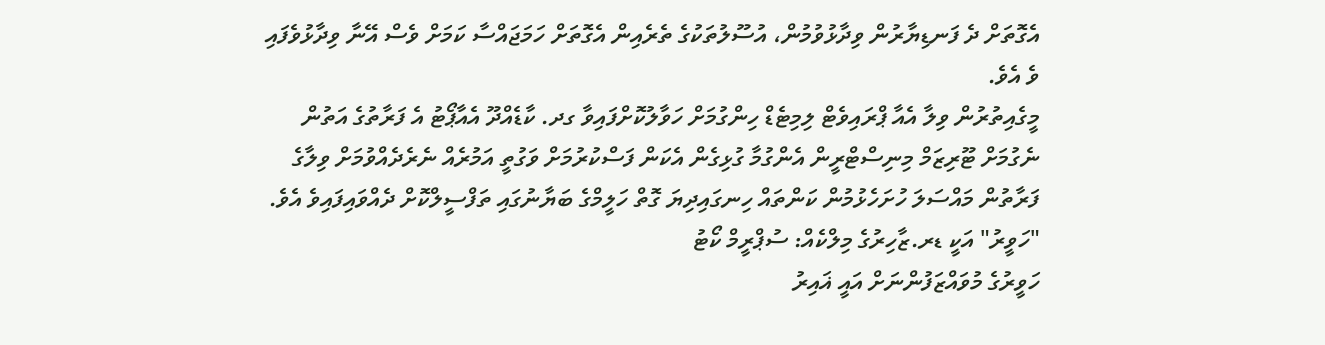އެގޮތަށް ދެ ފަނޑިޔާރުން ވިދާޅުވުމުން، އުސޫލުތަކުގެ ތެރެއިން އެގޮތަށް ހަމަޖައްސާ ކަމަށް ވެސް އޭނާ ވިދާޅުވެފައި ވެ އެވެ.
މީގެއިތުރުން ވިލާ އެއާ ޕްރައިވެޓް ލިމިޓެޑް ހިންގުމަށް ހަވާލުކޮށްފައިވާ ގދ. ކާޑެއްދޫ އެއާޕޯޓު އެ ފަރާތުގެ އަތުން ނެގުމަށް ޓޫރިޒަމް މިނިސްޓްރީން އެންގުމާ ގުޅިގެން އެކަން ފަސްކުރުމަށް ވަގުތީ އަމުރެއް ނެރެދެއްވުމަށް ވިލާގެ ފަރާތުން މައްސަލަ ހުށަހެޅުމުން ކަންތައް ހިނގައިދިޔަ ގޮތް ހަލީމްގެ ބަޔާނުގައި ތަފްސީލްކޮށް ދެއްވައިފައިވެ އެވެ.
"ހަވީރު" އަކީ ޑރ.ޒާހިރުގެ މިލްކެއް: ސުޕްރީމް ކޯޓު
ހަވީރުގެ މުވައްޒަފުންނަށް އައީ ޣައިރު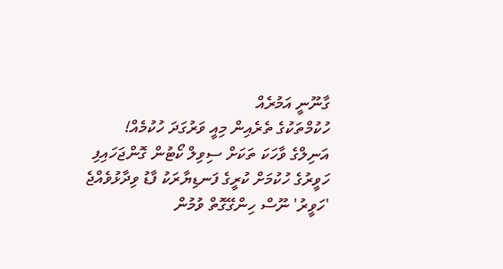ގާނޫނީ އަމުރެއް
ހުކުމްތަކުގެ ތެރެއިން މިއީ ވަރުގަދަ ހުކުމެއް!
އަނިލްގެ ވާހަކަ ތަކަށް ސިވިލް ކޯޓުން ގޮންޖަހައިފި
ހަވީރުގެ ހުކުމަށް ކުރީގެ ފަނޑިޔާރަކު ފާޑު ވިދާޅުވެއްޖެ
'ހަވީރު' ނޫސް ހިންގޭގޮތް ވުމުން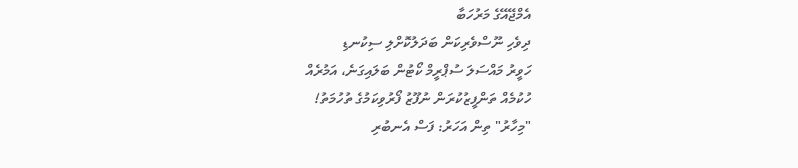އެމްޖޭއޭގެ މަރުހަބާ
ދިވެހި ނޫސްވެރިކަން ބަދަލުކޮށްލި ސިކުނޑި
ހަވީރު މައްސަލަ ސުޕްރީމް ކޯޓުން ބަލައިގަނެ، އަމުރެއް
ހުކުމެއް ތަންފީޒުކުރަން ނުފޫޒު ފޯރުވިކަމުގެ ތުހުމަތު!
"މިހާރު" ތިން އަހަރު: ފަސް އެނބުރި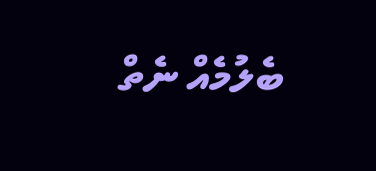ބެލުމެއް ނެތް